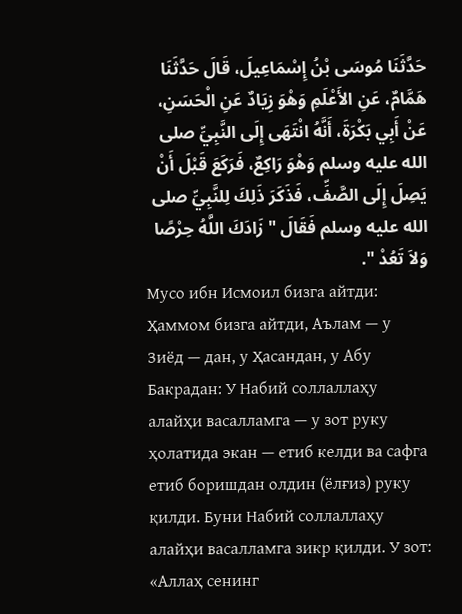حَدَّثَنَا مُوسَى بْنُ إِسْمَاعِيلَ، قَالَ حَدَّثَنَا هَمَّامٌ، عَنِ الأَعْلَمِ وَهْوَ زِيَادٌ عَنِ الْحَسَنِ، عَنْ أَبِي بَكْرَةَ، أَنَّهُ انْتَهَى إِلَى النَّبِيِّ صلى الله عليه وسلم وَهْوَ رَاكِعٌ، فَرَكَعَ قَبْلَ أَنْ يَصِلَ إِلَى الصَّفِّ، فَذَكَرَ ذَلِكَ لِلنَّبِيِّ صلى الله عليه وسلم فَقَالَ " زَادَكَ اللَّهُ حِرْصًا وَلاَ تَعُدْ ".
Мусо ибн Исмоил бизга айтди: Ҳаммом бизга айтди, Аълам — у Зиёд — дан, у Ҳасандан, у Абу Бакрадан: У Набий соллаллаҳу алайҳи васалламга — у зот руку ҳолатида экан — етиб келди ва сафга етиб боришдан олдин (ёлғиз) руку қилди. Буни Набий соллаллаҳу алайҳи васалламга зикр қилди. У зот: «Аллаҳ сенинг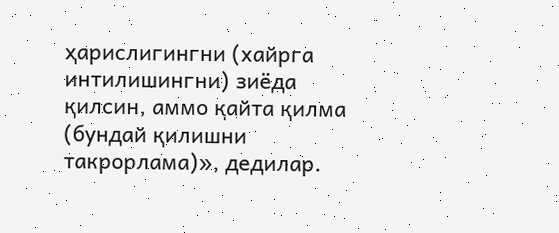ҳарислигингни (хайрга интилишингни) зиёда қилсин, аммо қайта қилма (бундай қилишни такрорлама)», дедилар.